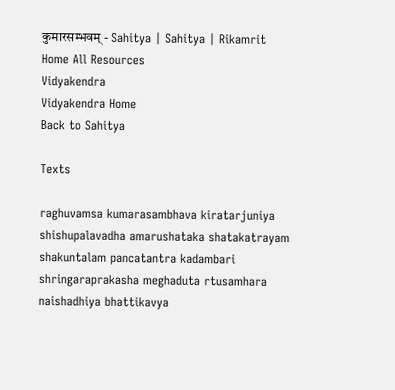कुमारसम्भवम् - Sahitya | Sahitya | Rikamrit
Home All Resources
Vidyakendra
Vidyakendra Home
Back to Sahitya

Texts

raghuvamsa kumarasambhava kiratarjuniya shishupalavadha amarushataka shatakatrayam shakuntalam pancatantra kadambari shringaraprakasha meghaduta rtusamhara naishadhiya bhattikavya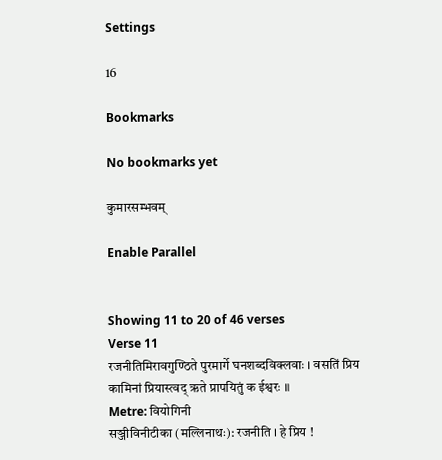Settings

16

Bookmarks

No bookmarks yet

कुमारसम्भवम्

Enable Parallel


Showing 11 to 20 of 46 verses
Verse 11
रजनीतिमिरावगुण्ठिते पुरमार्गे घनशब्दविक्लवाः । वसतिं प्रिय कामिनां प्रियास्त्वद् ऋते प्रापयितुं क ईश्वरः ॥
Metre: वियोगिनी
सञ्जीविनीटीका (मल्लिनाथः): रजनीति । हे प्रिय !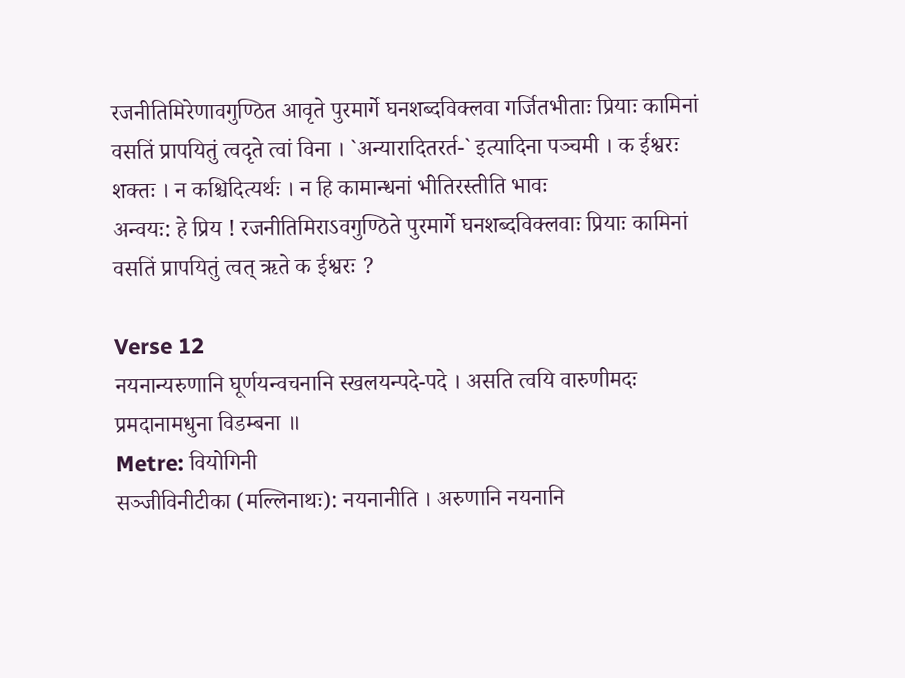रजनीतिमिरेणावगुण्ठित आवृते पुरमार्गे घनशब्दविक्लवा गर्जितभीताः प्रियाः कामिनां वसतिं प्रापयितुं त्वदृते त्वां विना । `अन्यारादितरर्त-` इत्यादिना पञ्चमी । क ईश्वरः शक्तः । न कश्चिदित्यर्थः । न हि कामान्धनां भीतिरस्तीति भावः
अन्वयः: हे प्रिय ! रजनीतिमिराऽवगुण्ठिते पुरमार्गे घनशब्दविक्लवाः प्रियाः कामिनां वसतिं प्रापयितुं त्वत् ऋते क ईश्वरः ?

Verse 12
नयनान्यरुणानि घूर्णयन्वचनानि स्खलयन्पदे-पदे । असति त्वयि वारुणीमदः प्रमदानामधुना विडम्बना ॥
Metre: वियोगिनी
सञ्जीविनीटीका (मल्लिनाथः): नयनानीति । अरुणानि नयनानि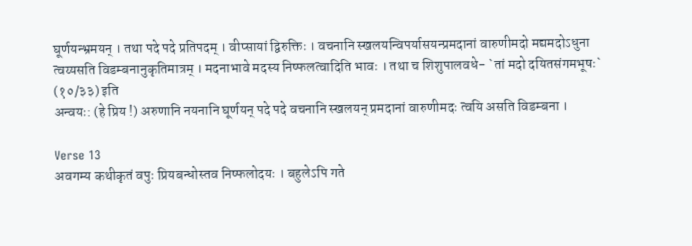घूर्णयन्भ्रमयन् । तथा पदे पदे प्रतिपदम् । वीप्सायां द्विरुक्तिः । वचनानि स्खलयन्विपर्यासयन्प्रमदानां वारुणीमदो मद्यमदोऽधुना त्वय्यसति विडम्बनानुकृतिमात्रम् । मदनाभावे मदस्य निष्फलत्वादिति भावः । तथा च शिशुपालवधे- `तां मदो दयितसंगमभूषः` (१०/३३) इति
अन्वयः: (हे प्रिय !) अरुणानि नयनानि घूर्णयन् पदे पदे वचनानि स्खलयन् प्रमदानां वारुणीमदः त्वयि असति विडम्बना ।

Verse 13
अवगम्य कथीकृतं वपुः प्रियबन्धोस्तव निष्फलोदयः । बहुलेऽपि गते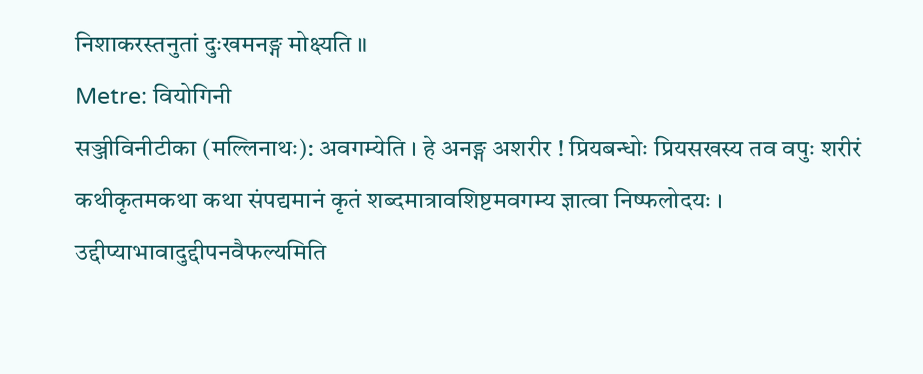निशाकरस्तनुतां दुःखमनङ्ग मोक्ष्यति ॥
Metre: वियोगिनी
सञ्जीविनीटीका (मल्लिनाथः): अवगम्येति । हे अनङ्ग अशरीर ! प्रियबन्धोः प्रियसखस्य तव वपुः शरीरं कथीकृतमकथा कथा संपद्यमानं कृतं शब्दमात्रावशिष्टमवगम्य ज्ञात्वा निष्फलोदयः । उद्दीप्याभावादुद्दीपनवैफल्यमिति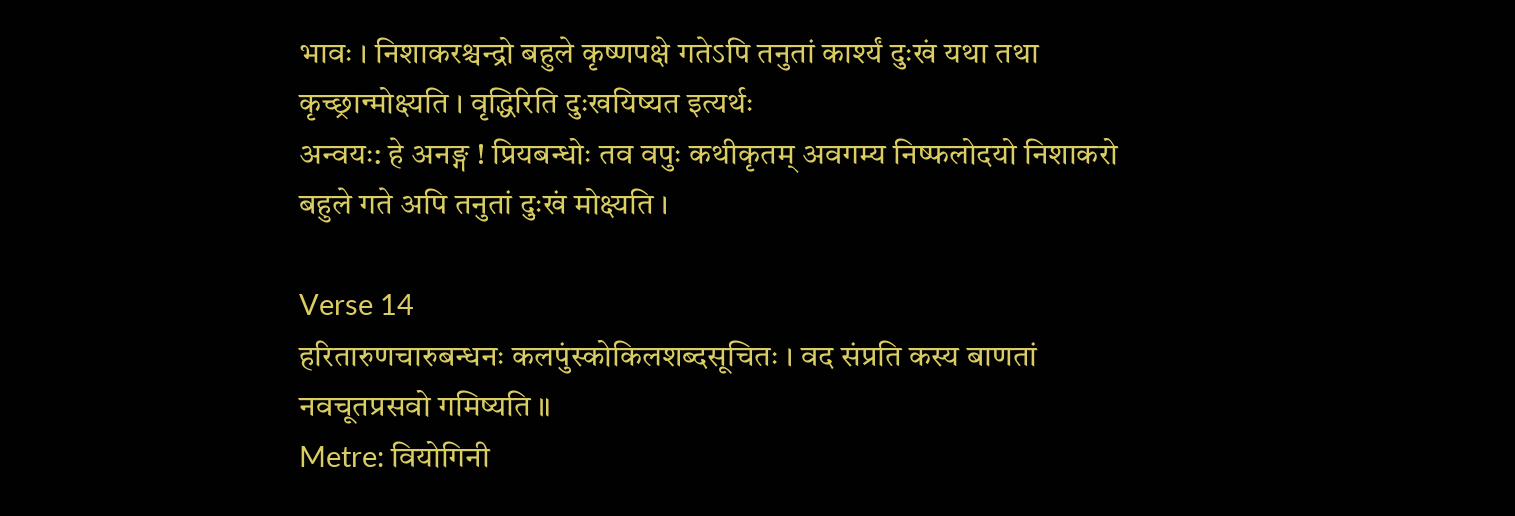भावः । निशाकरश्चन्द्रो बहुले कृष्णपक्षे गतेऽपि तनुतां कार्श्यं दुःखं यथा तथा कृच्छ्रान्मोक्ष्यति । वृद्धिरिति दुःखयिष्यत इत्यर्थः
अन्वयः: हे अनङ्ग ! प्रियबन्धोः तव वपुः कथीकृतम् अवगम्य निष्फलोदयो निशाकरो बहुले गते अपि तनुतां दुःखं मोक्ष्यति ।

Verse 14
हरितारुणचारुबन्धनः कलपुंस्कोकिलशब्दसूचितः । वद संप्रति कस्य बाणतां नवचूतप्रसवो गमिष्यति ॥
Metre: वियोगिनी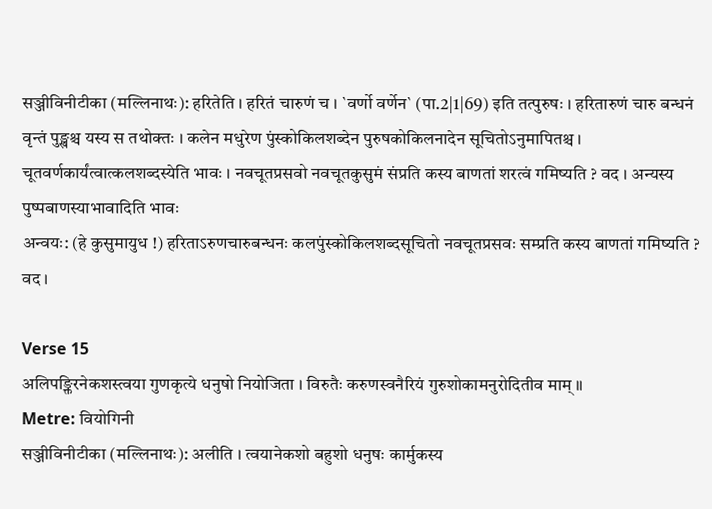सञ्जीविनीटीका (मल्लिनाथः): हरितेति । हरितं चारुणं च । `वर्णो वर्णेन` (पा.2|1|69) इति तत्पुरुषः । हरितारुणं चारु बन्धनं वृन्तं पुङ्खश्च यस्य स तथोक्तः । कलेन मधुरेण पुंस्कोकिलशब्देन पुरुषकोकिलनादेन सूचितोऽनुमापितश्च । चूतवर्णकार्यंत्वात्कलशब्दस्येति भावः । नवचूतप्रसवो नवचूतकुसुमं संप्रति कस्य बाणतां शरत्वं गमिष्यति ? वद । अन्यस्य पुष्पबाणस्याभावादिति भावः
अन्वयः: (हे कुसुमायुध !) हरिताऽरुणचारुबन्धनः कलपुंस्कोकिलशब्दसूचितो नवचूतप्रसवः सम्प्रति कस्य बाणतां गमिष्यति ? वद ।

Verse 15
अलिपङ्क्तिरनेकशस्त्वया गुणकृत्ये धनुषो नियोजिता । विरुतैः करुणस्वनैरियं गुरुशोकामनुरोदितीव माम् ॥
Metre: वियोगिनी
सञ्जीविनीटीका (मल्लिनाथः): अलीति । त्वयानेकशो बहुशो धनुषः कार्मुकस्य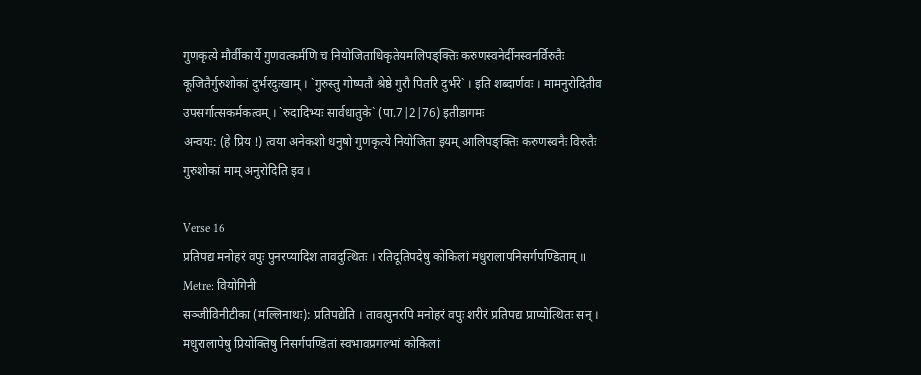गुणकृत्ये मौर्वीकार्ये गुणवत्कर्मणि च नियोजिताधिकृतेयमलिपङ्‌क्तिः करुणस्वनेर्दीनस्वनर्विरुतैः कूजितैर्गुरुशोकां दुर्भरदुःखाम् । `गुरुस्तु गोष्पतौ श्रेष्ठे गुरौ पितरि दुर्भरे` । इति शब्दार्णवः । मामनुरोदितीव उपसर्गात्सकर्मकत्वम् । `रुदादिभ्यः सार्वधातुके` (पा.7|2|76) इतीडागमः
अन्वयः: (हे प्रिय !) त्वया अनेकशो धनुषो गुणकृत्ये नियोजिता इयम् आलिपङ्‌क्तिः करुणस्वनैः विरुतैः गुरुशोकां माम् अनुरोदिति इव ।

Verse 16
प्रतिपद्य मनोहरं वपुः पुनरप्यादिश तावदुत्थितः । रतिदूतिपदेषु कोकिलां मधुरालापनिसर्गपण्डिताम् ॥
Metre: वियोगिनी
सञ्जीविनीटीका (मल्लिनाथः): प्रतिपद्येति । तावत्पुनरपि मनोहरं वपुः शरीरं प्रतिपद्य प्राप्योत्थितः सन् । मधुरालापेषु प्रियोक्तिषु निसर्गपण्डितां स्वभावप्रगल्भां कोकिलां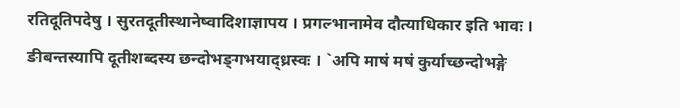रतिदूतिपदेषु । सुरतदूतीस्थानेष्वादिशाज्ञापय । प्रगल्भानामेव दौत्याधिकार इति भावः । ङीबन्तस्यापि दूतीशब्दस्य छन्दोभङ्‌गभयाद्‌ध्रस्वः । `अपि माषं मषं कुर्याच्छन्दोभङ्गे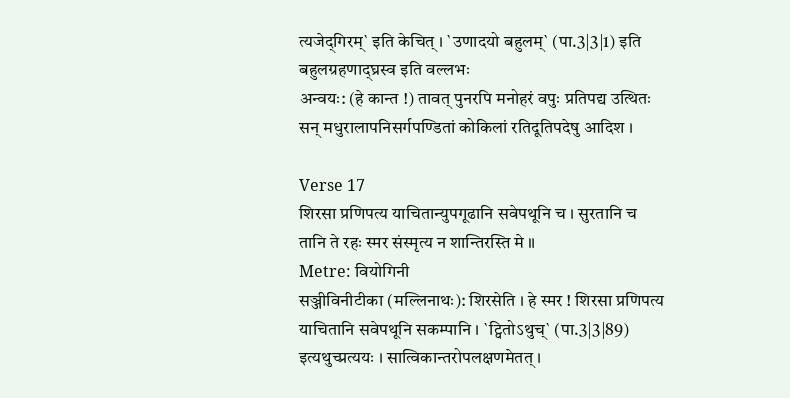त्यजेद्‌गिरम्` इति केचित् । `उणादयो बहुलम्` (पा.3|3|1) इति बहुलग्रहणाद्‌घ्रस्व इति वल्लभः
अन्वयः: (हे कान्त !) तावत् पुनरपि मनोहरं वपुः प्रतिपद्य उत्थितः सन् मधुरालापनिसर्गपण्डितां कोकिलां रतिदूतिपदेषु आदिश ।

Verse 17
शिरसा प्रणिपत्य याचितान्युपगूढानि सवेपथूनि च । सुरतानि च तानि ते रहः स्मर संस्मृत्य न शान्तिरस्ति मे ॥
Metre: वियोगिनी
सञ्जीविनीटीका (मल्लिनाथः): शिरसेति । हे स्मर ! शिरसा प्रणिपत्य याचितानि सवेपथूनि सकम्पानि । `ट्वितोऽथुच्` (पा.3|3|89) इत्यथुच्प्रत्ययः । सात्विकान्तरोपलक्षणमेतत् ।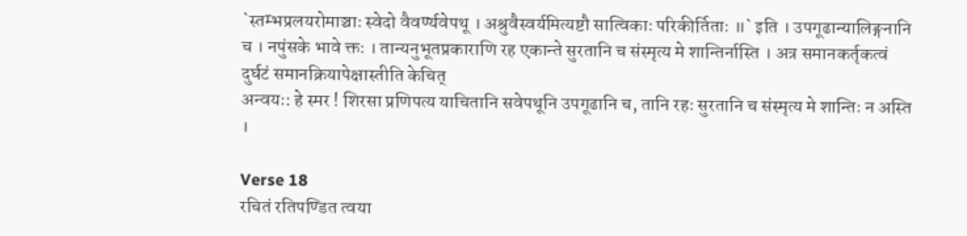`स्तम्भप्रलयरोमाञ्चाः स्वेदो वैवर्ण्यवेपथू । अश्रुवैस्वर्यमित्यष्टौ सात्विकाः परिकीर्तिताः ॥` इति । उपगूढान्यालिङ्गनानि च । नपुंसके भावे क्तः । तान्यनुभूतप्रकाराणि रह एकान्ते सुरतानि च संस्मृत्य मे शान्तिर्नास्ति । अत्र समानकर्तृकत्वं दुर्घटं समानक्रियापेक्षास्तीति केचित्
अन्वयः: हे स्मर ! शिरसा प्रणिपत्य याचितानि सवेपथूनि उपगूढानि च, तानि रहः सुरतानि च संस्मृत्य मे शान्तिः न अस्ति ।

Verse 18
रचितं रतिपण्डित त्वया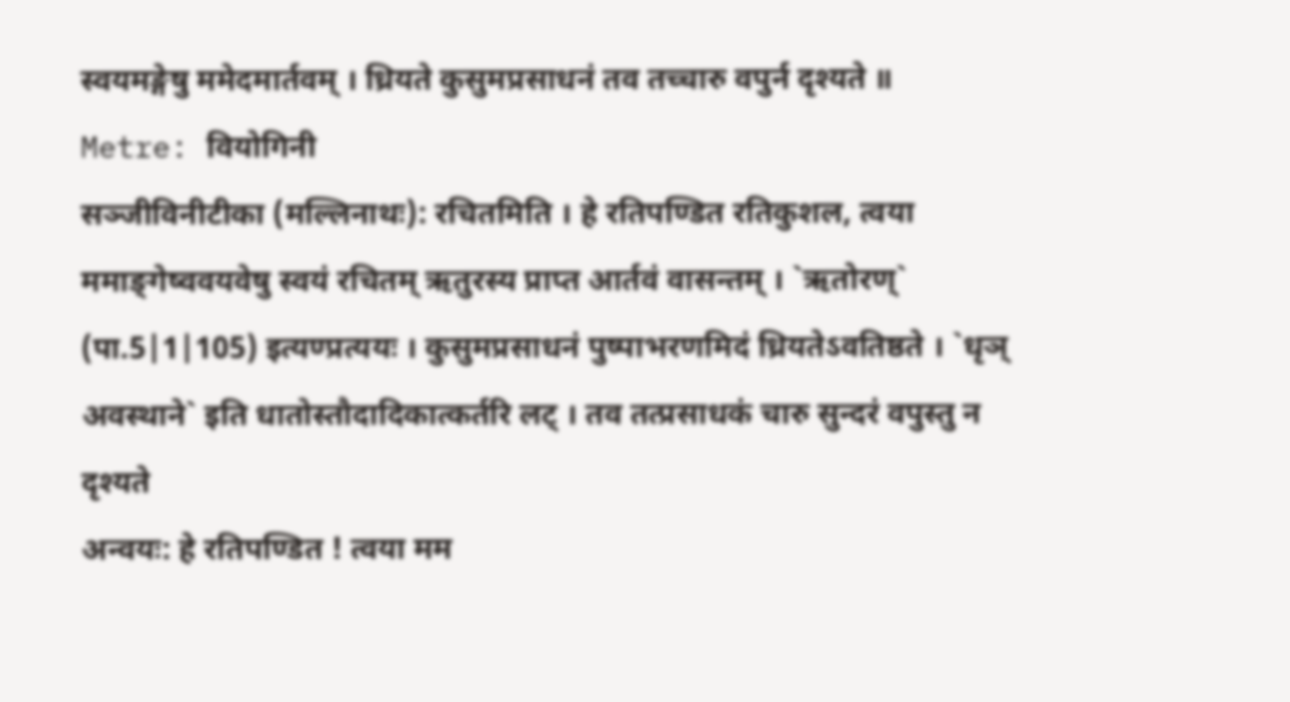स्वयमङ्गेषु ममेदमार्तवम् । ध्रियते कुसुमप्रसाधनं तव तच्चारु वपुर्न दृश्यते ॥
Metre: वियोगिनी
सञ्जीविनीटीका (मल्लिनाथः): रचितमिति । हे रतिपण्डित रतिकुशल, त्वया ममाङ्‌गेष्ववयवेषु स्वयं रचितम् ऋतुरस्य प्राप्त आर्तवं वासन्तम् । `ऋतोरण्` (पा.5|1|105) इत्यण्प्रत्ययः । कुसुमप्रसाधनं पुष्पाभरणमिदं ध्रियतेऽवतिष्ठते । `धृञ् अवस्थाने` इति धातोस्तौदादिकात्कर्तरि लट् । तव तत्प्रसाधकं चारु सुन्दरं वपुस्तु न दृश्यते
अन्वयः: हे रतिपण्डित ! त्वया मम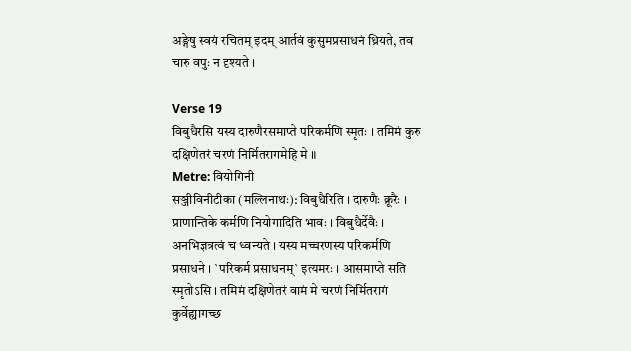अङ्गेषु स्वयं रचितम् इदम् आर्तवं कुसुमप्रसाधनं ध्रियते, तव चारु वपुः न दृश्यते ।

Verse 19
विबुधैरसि यस्य दारुणैरसमाप्ते परिकर्मणि स्मृतः । तमिमं कुरु दक्षिणेतरं चरणं निर्मितरागमेहि मे ॥
Metre: वियोगिनी
सञ्जीविनीटीका (मल्लिनाथः): विबुधैरिति । दारुणैः क्रूरैः । प्राणान्तिके कर्मणि नियोगादिति भावः । विबुधैर्देवैः । अनभिज्ञत्रत्वं च ध्वन्यते । यस्य मच्चरणस्य परिकर्मणि प्रसाधने । `परिकर्म प्रसाधनम्` इत्यमरः । आसमाप्ते सति स्मृतोऽसि । तमिमं दक्षिणेतरं वामं मे चरणं निर्मितरागं कुर्वेह्यागच्छ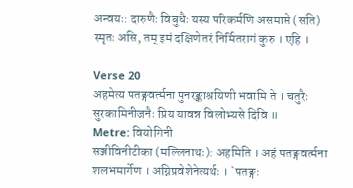अन्वयः: दारुणैः विबुधैः यस्य परिकर्मणि असमाप्ते (सति) स्मृतः असि, तम् इमं दक्षिणेतरं निर्मितरागं कुरु । एहि ।

Verse 20
अहमेत्य पतङ्गवर्त्मना पुनरङ्काश्रयिणी भवामि ते । चतुरैः सुरकामिनीजनैः प्रिय यावन्न विलोभ्यसे दिवि ॥
Metre: वियोगिनी
सञ्जीविनीटीका (मल्लिनाथः): अहमिति । अहं पतङ्गवर्त्मना शलभमार्गेण । अग्निप्रवेशेनेत्यर्थः । `पतङ्गः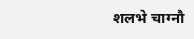शलभे चाग्नौ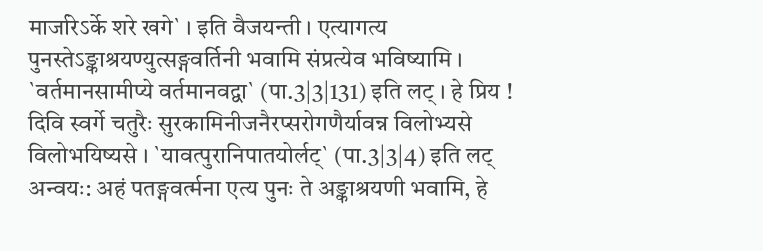मार्जारेऽर्के शरे खगे` । इति वैजयन्ती । एत्यागत्य पुनस्तेऽङ्काश्रयण्युत्सङ्गवर्तिनी भवामि संप्रत्येव भविष्यामि । `वर्तमानसामीप्ये वर्तमानवद्वा` (पा.3|3|131) इति लट् । हे प्रिय ! दिवि स्वर्गे चतुरैः सुरकामिनीजनैरप्सरोगणैर्यावन्न विलोभ्यसे विलोभयिष्यसे । `यावत्पुरानिपातयोर्लट्` (पा.3|3|4) इति लट्
अन्वयः: अहं पतङ्गवर्त्मना एत्य पुनः ते अङ्काश्रयणी भवामि, हे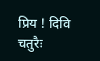प्रिय ! दिवि चतुरैः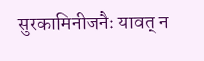सुरकामिनीजनैः यावत् न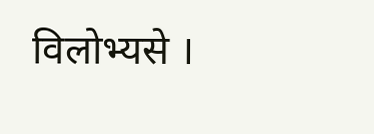विलोभ्यसे ।